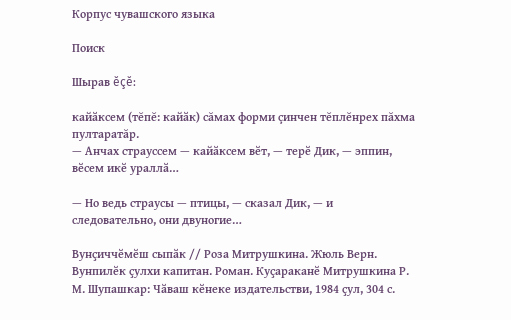Корпус чувашского языка

Поиск

Шырав ĕçĕ:

кайӑксем (тĕпĕ: кайӑк) сăмах форми çинчен тĕплĕнрех пăхма пултаратăр.
— Анчах страуссем — кайӑксем вӗт, — терӗ Дик, — эппин, вӗсем икӗ ураллӑ…

— Но ведь страусы — птицы, — сказал Дик, — и следовательно, они двуногие…

Вунҫиччӗмӗш сыпӑк // Роза Митрушкина. Жюль Верн. Вунпилӗк ҫулхи капитан. Роман. Куҫараканӗ Митрушкина Р. М. Шупашкар: Чӑваш кӗнеке издательстви, 1984 ҫул, 304 с.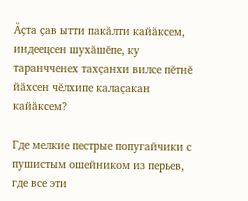Ӑҫта ҫав ытти пакӑлти кайӑксем, индеецсен шухӑшӗпе, ку таранчченех тахҫанхи вилсе пӗтнӗ йӑхсен чӗлхипе калаҫакан кайӑксем?

Где мелкие пестрые попугайчики с пушистым ошейником из перьев, где все эти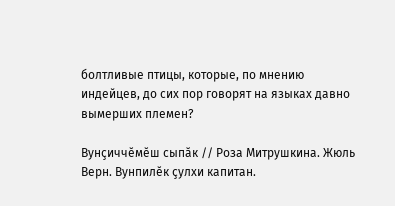болтливые птицы, которые, по мнению индейцев, до сих пор говорят на языках давно вымерших племен?

Вунҫиччӗмӗш сыпӑк // Роза Митрушкина. Жюль Верн. Вунпилӗк ҫулхи капитан.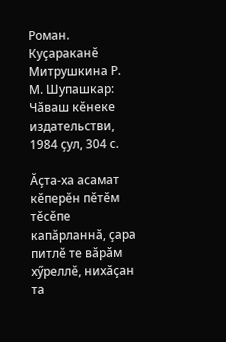Роман. Куҫараканӗ Митрушкина Р. М. Шупашкар: Чӑваш кӗнеке издательстви, 1984 ҫул, 304 с.

Ӑҫта-ха асамат кӗперӗн пӗтӗм тӗсӗпе капӑрланнӑ, ҫара питлӗ те вӑрӑм хӳреллӗ, нихӑҫан та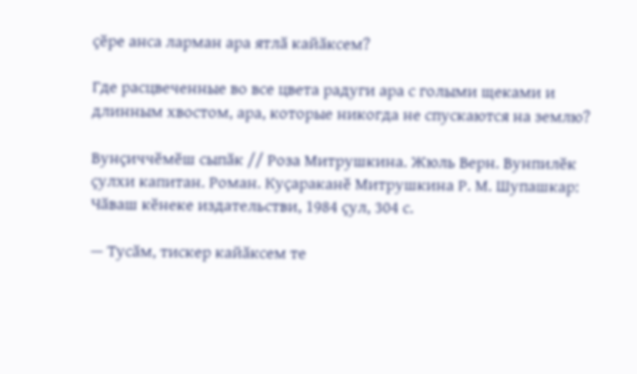ҫӗре анса ларман ара ятлӑ кайӑксем?

Где расцвеченные во все цвета радуги ара с голыми щеками и длинным хвостом, ара, которые никогда не спускаются на землю?

Вунҫиччӗмӗш сыпӑк // Роза Митрушкина. Жюль Верн. Вунпилӗк ҫулхи капитан. Роман. Куҫараканӗ Митрушкина Р. М. Шупашкар: Чӑваш кӗнеке издательстви, 1984 ҫул, 304 с.

— Тусӑм, тискер кайӑксем те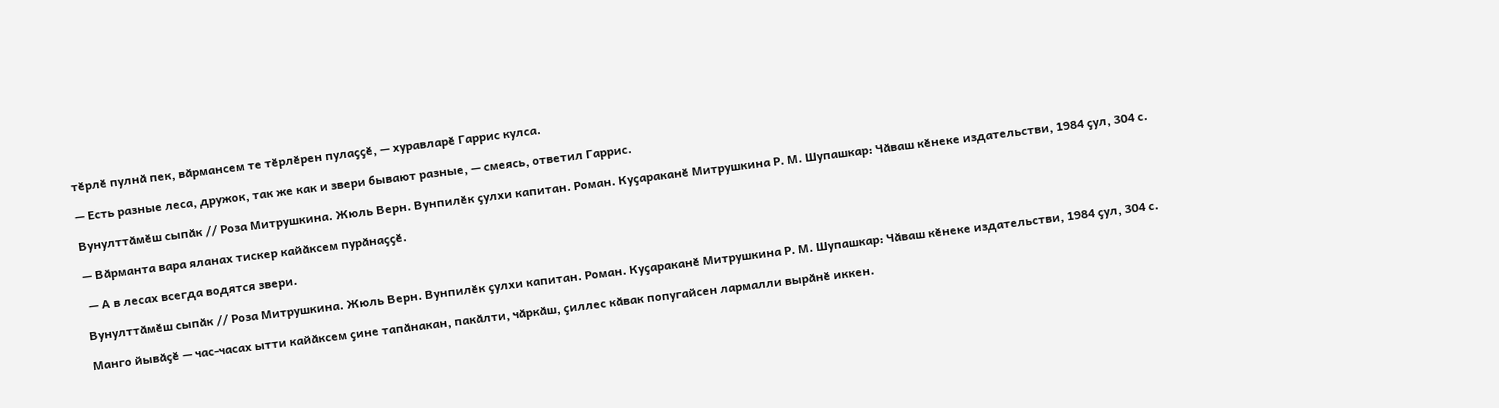тӗрлӗ пулнӑ пек, вӑрмансем те тӗрлӗрен пулаҫҫӗ, — хуравларӗ Гаррис кулса.

— Есть разные леса, дружок, так же как и звери бывают разные, — смеясь, ответил Гаррис.

Вунулттӑмӗш сыпӑк // Роза Митрушкина. Жюль Верн. Вунпилӗк ҫулхи капитан. Роман. Куҫараканӗ Митрушкина Р. М. Шупашкар: Чӑваш кӗнеке издательстви, 1984 ҫул, 304 с.

— Вӑрманта вара яланах тискер кайӑксем пурӑнаҫҫӗ.

 — А в лесах всегда водятся звери.

Вунулттӑмӗш сыпӑк // Роза Митрушкина. Жюль Верн. Вунпилӗк ҫулхи капитан. Роман. Куҫараканӗ Митрушкина Р. М. Шупашкар: Чӑваш кӗнеке издательстви, 1984 ҫул, 304 с.

Манго йывӑҫӗ — час-часах ытти кайӑксем ҫине тапӑнакан, пакӑлти, чӑркӑш, ҫиллес кӑвак попугайсен лармалли вырӑнӗ иккен.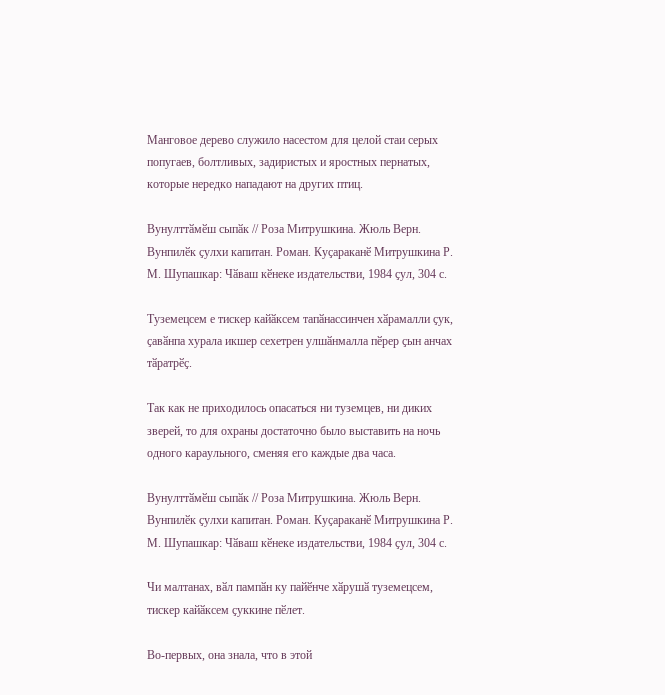Манговое дерево служило насестом для целой стаи серых попугаев, болтливых, задиристых и яростных пернатых, которые нередко нападают на других птиц.

Вунулттӑмӗш сыпӑк // Роза Митрушкина. Жюль Верн. Вунпилӗк ҫулхи капитан. Роман. Куҫараканӗ Митрушкина Р. М. Шупашкар: Чӑваш кӗнеке издательстви, 1984 ҫул, 304 с.

Туземецсем е тискер кайӑксем тапӑнассинчен хӑрамалли ҫук, ҫавӑнпа хурала икшер сехетрен улшӑнмалла пӗрер ҫын анчах тӑратрӗҫ.

Так как не приходилось опасаться ни туземцев, ни диких зверей, то для охраны достаточно было выставить на ночь одного караульного, сменяя его каждые два часа.

Вунулттӑмӗш сыпӑк // Роза Митрушкина. Жюль Верн. Вунпилӗк ҫулхи капитан. Роман. Куҫараканӗ Митрушкина Р. М. Шупашкар: Чӑваш кӗнеке издательстви, 1984 ҫул, 304 с.

Чи малтанах, вӑл пампӑн ку пайӗнче хӑрушӑ туземецсем, тискер кайӑксем ҫуккине пӗлет.

Во-первых, она знала, что в этой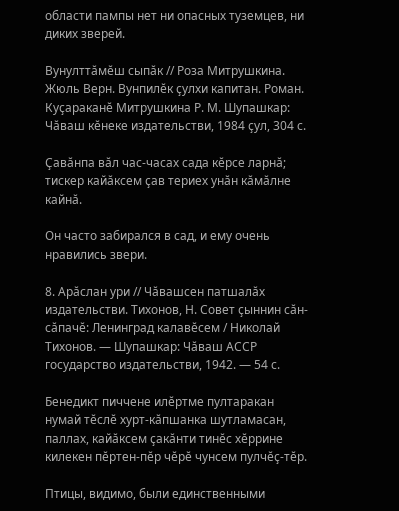области пампы нет ни опасных туземцев, ни диких зверей.

Вунулттӑмӗш сыпӑк // Роза Митрушкина. Жюль Верн. Вунпилӗк ҫулхи капитан. Роман. Куҫараканӗ Митрушкина Р. М. Шупашкар: Чӑваш кӗнеке издательстви, 1984 ҫул, 304 с.

Ҫавӑнпа вӑл час-часах сада кӗрсе ларнӑ; тискер кайӑксем ҫав териех унӑн кӑмӑлне кайнӑ.

Он часто забирался в сад, и ему очень нравились звери.

8. Арӑслан ури // Чӑвашсен патшалӑх издательстви. Тихонов, Н. Совет ҫыннин сӑн-сӑпачӗ: Ленинград калавӗсем / Николай Тихонов. — Шупашкар: Чӑваш АССР государство издательстви, 1942. — 54 с.

Бенедикт пиччене илӗртме пултаракан нумай тӗслӗ хурт-кӑпшанка шутламасан, паллах, кайӑксем ҫакӑнти тинӗс хӗррине килекен пӗртен-пӗр чӗрӗ чунсем пулчӗҫ-тӗр.

Птицы, видимо, были единственными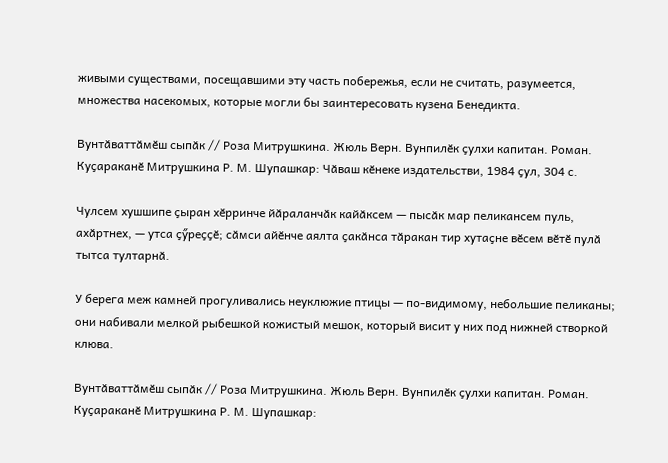живыми существами, посещавшими эту часть побережья, если не считать, разумеется, множества насекомых, которые могли бы заинтересовать кузена Бенедикта.

Вунтӑваттӑмӗш сыпӑк // Роза Митрушкина. Жюль Верн. Вунпилӗк ҫулхи капитан. Роман. Куҫараканӗ Митрушкина Р. М. Шупашкар: Чӑваш кӗнеке издательстви, 1984 ҫул, 304 с.

Чулсем хушшипе ҫыран хӗрринче йӑраланчӑк кайӑксем — пысӑк мар пеликансем пуль, ахӑртнех, — утса ҫӳреҫҫӗ; сӑмси айӗнче аялта ҫакӑнса тӑракан тир хутаҫне вӗсем вӗтӗ пулӑ тытса тултарнӑ.

У берега меж камней прогуливались неуклюжие птицы — по-видимому, небольшие пеликаны; они набивали мелкой рыбешкой кожистый мешок, который висит у них под нижней створкой клюва.

Вунтӑваттӑмӗш сыпӑк // Роза Митрушкина. Жюль Верн. Вунпилӗк ҫулхи капитан. Роман. Куҫараканӗ Митрушкина Р. М. Шупашкар: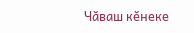Чӑваш кӗнеке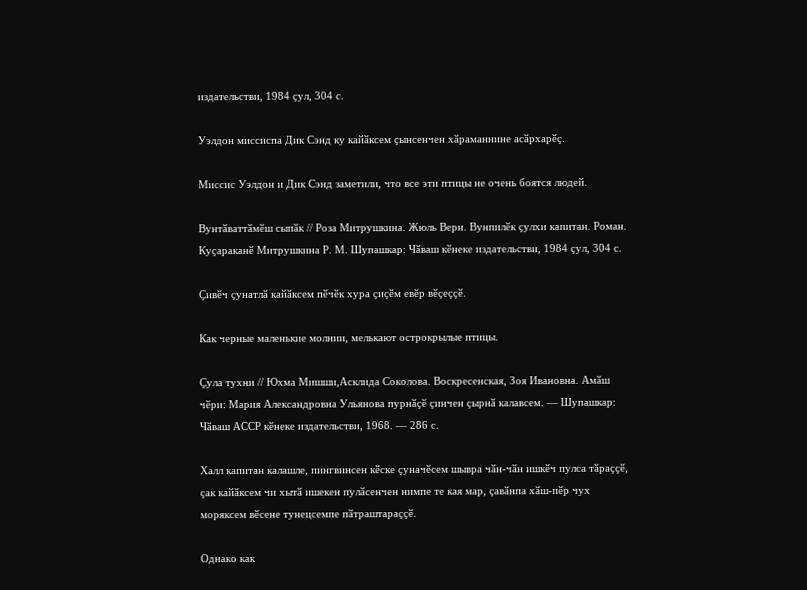издательстви, 1984 ҫул, 304 с.

Уэлдон миссиспа Дик Сэнд ку кайӑксем ҫынсенчен хӑраманнине асӑрхарӗҫ.

Миссис Уэлдон и Дик Сэнд заметили, что все эти птицы не очень боятся людей.

Вунтӑваттӑмӗш сыпӑк // Роза Митрушкина. Жюль Верн. Вунпилӗк ҫулхи капитан. Роман. Куҫараканӗ Митрушкина Р. М. Шупашкар: Чӑваш кӗнеке издательстви, 1984 ҫул, 304 с.

Ҫивӗч ҫунатлӑ кайӑксем пӗчӗк хура ҫиҫӗм евӗр вӗҫеҫҫӗ.

Как черные маленькие молнии, мелькают острокрылые птицы.

Ҫула тухни // Юхма Мишши,Асклида Соколова. Воскресенская, Зоя Ивановна. Амӑш чӗри: Мария Александровна Ульянова пурнӑҫӗ ҫинчен ҫырнӑ калавсем. — Шупашкар: Чӑваш АССР кӗнеке издательстви, 1968. — 286 с.

Халл капитан калашле, пингвинсен кӗске ҫуначӗсем шывра чӑн-чӑн ишкӗч пулса тӑраҫҫӗ, ҫак кайӑксем чи хытӑ ишекен пулӑсенчен нимпе те кая мар, ҫавӑнпа хӑш-пӗр чух моряксем вӗсене тунецсемпе пӑтраштараҫҫӗ.

Однако как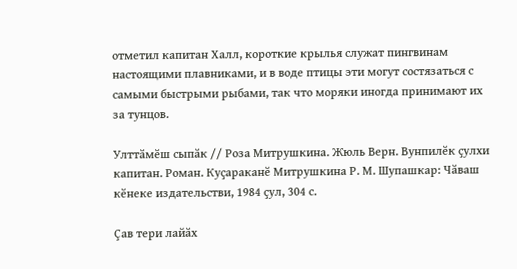отметил капитан Халл, короткие крылья служат пингвинам настоящими плавниками, и в воде птицы эти могут состязаться с самыми быстрыми рыбами, так что моряки иногда принимают их за тунцов.

Улттӑмӗш сыпӑк // Роза Митрушкина. Жюль Верн. Вунпилӗк ҫулхи капитан. Роман. Куҫараканӗ Митрушкина Р. М. Шупашкар: Чӑваш кӗнеке издательстви, 1984 ҫул, 304 с.

Ҫав тери лайӑх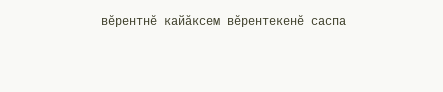вӗрентнӗ кайӑксем вӗрентекенӗ саспа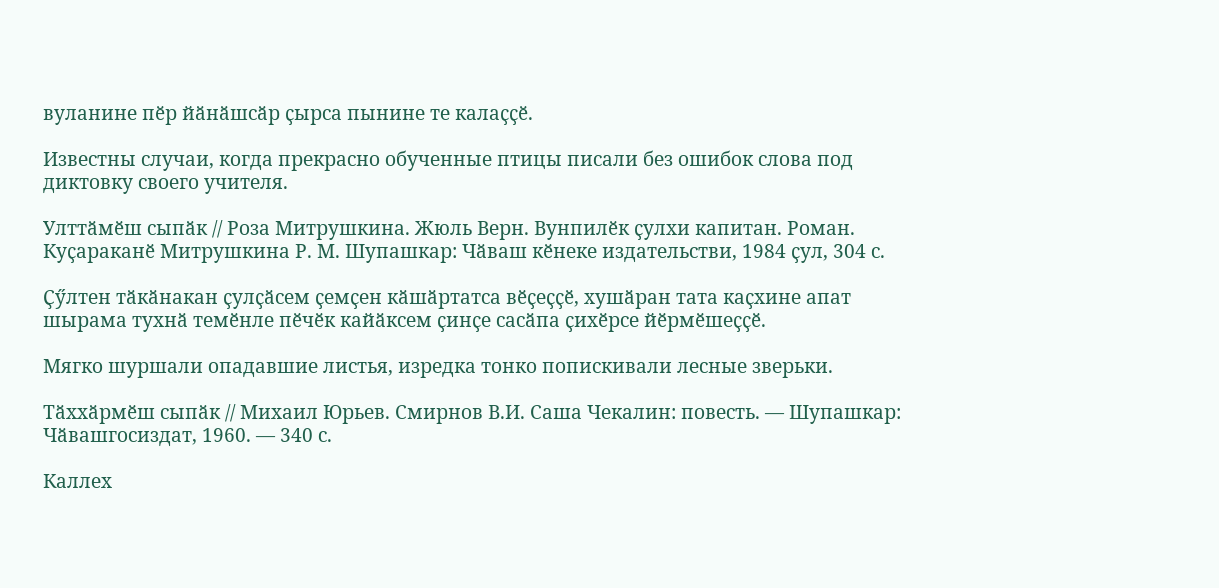вуланине пӗр йӑнӑшсӑр ҫырса пынине те калаҫҫӗ.

Известны случаи, когда прекрасно обученные птицы писали без ошибок слова под диктовку своего учителя.

Улттӑмӗш сыпӑк // Роза Митрушкина. Жюль Верн. Вунпилӗк ҫулхи капитан. Роман. Куҫараканӗ Митрушкина Р. М. Шупашкар: Чӑваш кӗнеке издательстви, 1984 ҫул, 304 с.

Ҫӳлтен тӑкӑнакан ҫулҫӑсем ҫемҫен кӑшӑртатса вӗҫеҫҫӗ, хушӑран тата каҫхине апат шырама тухнӑ темӗнле пӗчӗк кайӑксем ҫинҫе сасӑпа ҫихӗрсе йӗрмӗшеҫҫӗ.

Мягко шуршали опадавшие листья, изредка тонко попискивали лесные зверьки.

Тӑххӑрмӗш сыпӑк // Михаил Юрьев. Смирнов В.И. Саша Чекалин: повесть. — Шупашкар: Чӑвашгосиздат, 1960. — 340 с.

Каллех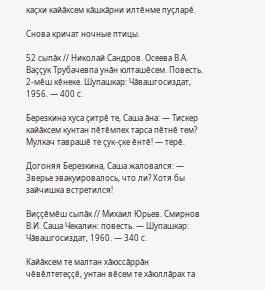каҫхи кайӑксем кӑшкӑрни илтӗнме пуҫларӗ.

Снова кричат ночные птицы.

52 сыпӑк // Николай Сандров. Осеева В.А. Ваҫҫук Трубачевпа унӑн юлташӗсем. Повесть. 2-мӗш кӗнеке. Шупашкар: Чӑвашгосиздат, 1956. — 400 с.

Березкина хуса ҫитрӗ те, Саша ӑна: — Тискер кайӑксем кунтан пӗтӗмпех тарса пӗтнӗ тем? Мулкач таврашӗ те ҫук-ҫке ӗнтӗ! — терӗ.

Догоняя Березкина, Саша жаловался: — Зверье эвакуировалось, что ли? Хотя бы зайчишка встретился!

Виҫҫӗмӗш сыпӑк // Михаил Юрьев. Смирнов В.И. Саша Чекалин: повесть. — Шупашкар: Чӑвашгосиздат, 1960. — 340 с.

Кайӑксем те малтан хӑюссӑррӑн чӗвӗлтетеҫҫӗ, унтан вӗсем те хӑюллӑрах та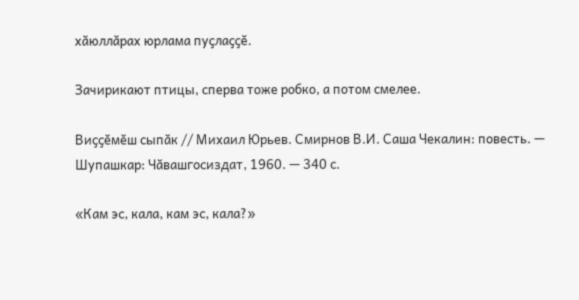хӑюллӑрах юрлама пуҫлаҫҫӗ.

Зачирикают птицы, сперва тоже робко, а потом смелее.

Виҫҫӗмӗш сыпӑк // Михаил Юрьев. Смирнов В.И. Саша Чекалин: повесть. — Шупашкар: Чӑвашгосиздат, 1960. — 340 с.

«Кам эс, кала, кам эс, кала?»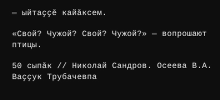— ыйтаҫҫӗ кайӑксем.

«Свой? Чужой? Свой? Чужой?» — вопрошают птицы.

50 сыпӑк // Николай Сандров. Осеева В.А. Ваҫҫук Трубачевпа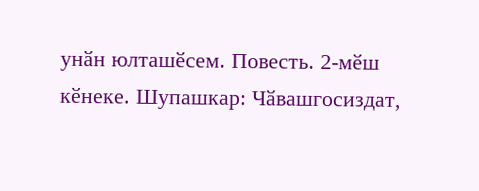унӑн юлташӗсем. Повесть. 2-мӗш кӗнеке. Шупашкар: Чӑвашгосиздат,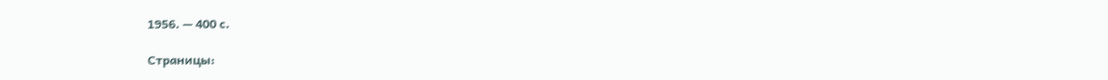1956. — 400 с.

Страницы: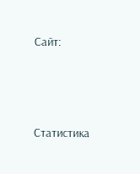Сайт:



Статистика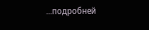...подробней